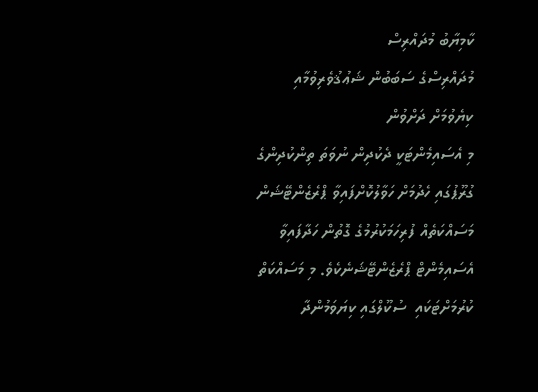ކާމިޔާބު މުދައްރިސް
މުދައްރިސްގެ ސަބަބުން ޝަޢުޤުވެރިވުމާއި ކިޔެވުމަށް ދަށްވުން
މި އެސައިމެންޓަކީ ދެކުދިން ނުވަތަ ތިންކުދިންގެ ގުރޫޕުގައި ހެދުމަށް ހަވާލުކޮށްފައިވާ ޕްރެޒެންޓޭޝަން މަސައްކަތެއް ފުރިހަމަކުރުމުގެ ގޮތުން ހަދާފައިވާ އެސައިމެންޓް ޕްރެޒެންޓޭޝަނެކެވެ. މި މަސައްކަތް ކުރުމަށްޓަކައި  ސުކޫލްގައި ކިޔަވަމުންދާ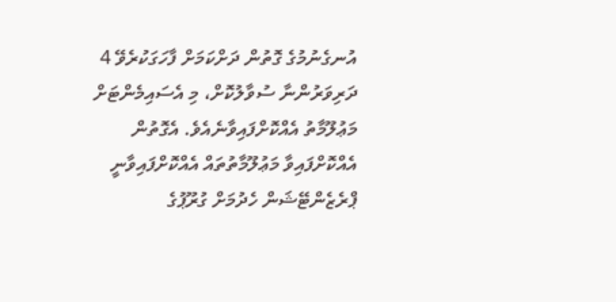އުނގެނުމުގެ ގޮތުން ދަށްކަމަށް ފާހަގަކުރެވޭ 4 ދަރިވަރުންނާ ސުވާލުކޮށް، މި އެސައިމެންޓަށް މަޢުލޫމާތު އެއްކޮށްފައިވާނެއެވެ. އެގޮތުން އެއްކޮށްފައިވާ މަޢުލޫމާތުތައް އެއްކޮށްފައިވާނީ ޕްރެޒެންޓޭޝަން ހެދުމަށް ގުރޫޕުގެ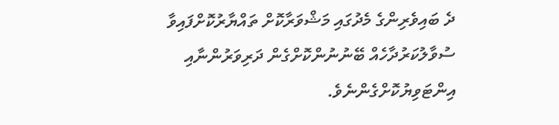ދެ ބައިވެރިންގެ މެދުގައި މަޝްވަރާކޮށް ތައްޔާރުކޮށްފައިވާ ސުވާލުކަރުދާހެއް ބޭނުނުންކޮށްގެން ދަރިވަރުންނާއި އިންޓަވިޔުކޮށްގެންނެވެ.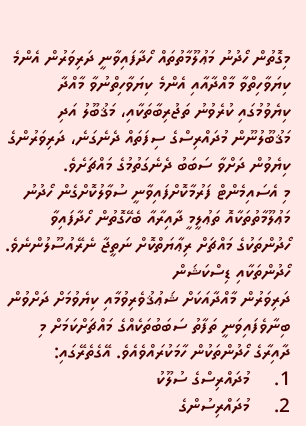މިގޮތުން ހޯދުނު މަޢުލޫމާތުތައް ހޯދާފައިވާނީ ދަރިވަރުން އެންމެ ކިޔަވާހިތްވާ މާއްދާއާއި އެންމެ ކިޔަވާހިތްނުވާ މާއްދާ ކިޔެވުމުގައި ކުރެވުނު ތަޖުރިބާތަކާއި، މަޤުބޫލު އަދި މަޤުބޫލުނޫން މުދައްރިސްގެ ސިފަތައް ދެނެގަނެ، ދަރިވަރުންގެ ކިޔެވުން ދަށްވާ ސަބަބު ދެނެގަތުމުގެ މައްޗަށެވެ.
މި އެސައިމެންޓް ފަރުމާކޮށްފައިވާނީ ސުވާލުކޮށްގެން ހޯދުނު މަޢުލޫމާތުތަކާއޮ ތަޢުލީމީ ދާއިރާއާ ބެހޭގޮތުން ހޯދާފައިވާ ހޯދުންތަކުގެ މައްޗަށް ރިޢާޔަތްކޮށް ނަތީޖާ ނެރޭއުސޫލުންނެވެ.
ހޯދުންތަކާއި ޑިސްކަޝަން
ދަރިވަރުން މާއްދާއަކަށް ޝަޢުޤުވެރިވުމާއި ކިޔެވުމަށް ދަށްވުން ބިނާވެފައިވަނީ ތަފާތު ސަބަބުތަކެއްގެ މައްޗަށްކަމަށް މި ދާއިރާގެ ހޯދުންތަކުން ހާމަކުރައްވެއެވެ. އޭގެތެރޭގައި:
1.     މުދައްރިސްގެ ސުލޫކު
2.     މުދައްރިސުންގެ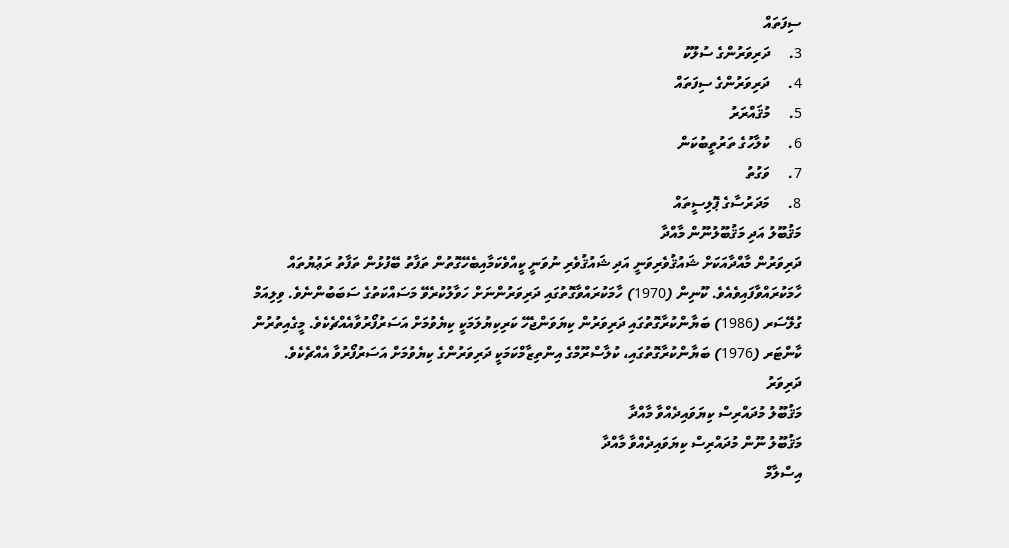ސިފަތައް
3.     ދަރިވަރުންގެ ސުލޫކު
4.     ދަރިވަރުންގެ ސިފަތައް
5.     މުޤައްރަރު
6.     ކުލާހުގެ ތަރުތީބުކަން
7.     ވަގުތު
8.     މަދަރުސާގެ ޕޮލިސީތައް
މަޤުބޫލު އަދި މަޤުބޫލުނޫން މާއްދާ
ދަރިވަރުން މާއްދާއަކަށް ޝައުޤުވެރިވަނީ އަދި ޝައުޤުވެރި ނުވަނީ ކީއްވެކަމާއިބެހޭގޮތުން ތަފާތު ބޭފުޅުން ތަފާތު ރަޢުޔުތައް ހާމަކުރައްވާފައިވެއެވެ. ކޫނިން (1970) ހާމަކުރައްވާގޮތުގައި ދަރިވަރުންނަށް ހަވާލުކުރެވޭ މަސައްކަތުގެ ސަބަބުންނެވެ. ވިލިއަމް ގުލޭސަރ (1986) ބަޔާންކުރާގޮތުގައި ދަރިވަރުން ކިޔަވަންޖެހޭ ކަރިކިޔުލަމަކީ ކިޔެވުމަށް އަސަރުފޯރުވާއެއްޗެކެވެ. މީގެއިތުރުން ކާންޓަރ (1976) ބަޔާންކުރާގޮތުގައި، ކުލާސްރޫމްގެ އިންތިޒާމްކަމަކީ ދަރިވަރުންގެ ކިޔެވުމަށް އަސަރުފޯރުވާ އެއްޗެކެވެ.
ދަރިވަރު
މަޤުބޫލު މުދައްރިސް ކިޔަވައިދެއްވާ މާއްދާ
މަޤުބޫލު ނޫން މުދައްރިސް ކިޔަވައިދެއްވާ މާއްދާ
އިސްލާމް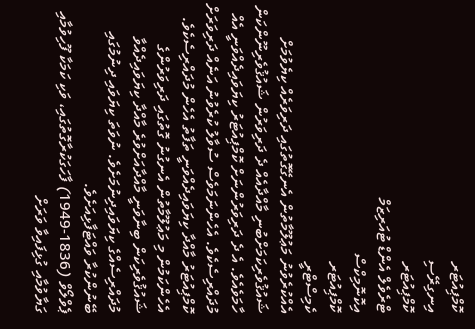ކޮމްޕިއުޓަރ
އިނގިރޭސި
ކޮމްޕިއުޓަރ
ޓްރެވެލް އެންޑް ޓުއަރިޒަމް
އިކޮނޮމިކްސް
ކޮމްޕިއުޓަރ
ކެމިސްޓްރީ
އެއްކުރެވުނު މަޢުލޫމާތުން އެނގޭގޮތުގައި ދަރިވަރެއް ކިޔެވުމަށް ޝައުޤުވެރިކަމަށްބުނި މާއްދާއެއް ދެ ދަރިވަރުން ޝައުޤުވެރިނޫންކަން ހާމަވެއެވެ. އެ ދެ ދަރިވަރުންނަށް ކޮމްޕިއުޓަރު ކިޔަވައިދެއްވަނީ އެއް މުދައްރިސެކެވެ. އެހެންނަމަވެސް ސުވާލު ކުރެވުނު އަނެއް ދަރިވަރަށް ކޮމްޕިއުޓަރު މާއްދާ ކިޔަވައިދެއްވަނީ ތަފާތު އެހެން މުދައްރިސެކެވެ. އެހެންކަމުން މި މަޢުލޫމާތުން އެނގުނު ގޮތުގައި ދަރިވަރުންގެ ޝައުޤުވެރިކަން ބިނާވަނީ މާއްދާއަށްވުރެ މާއްދާ ކިޔަވައިދެއްވާ މުދައްރިސެއްގެ ކިޔަވައިދިނުމަށެވެ. ނުވަތަ ކިޔަވައި ދިނުމުގައި ބޭނުންކުރާ ވައްޓަފާޅިއަށެވެ.
ޕެވްލޯވް (1836-1949) ފާހަގަކުރާގޮތުގައި، ވަކި ކަމަކާ ފޫހިވުމާއި ގަޔާވުމާއި ގުޅިފައިވާ ވަރަށް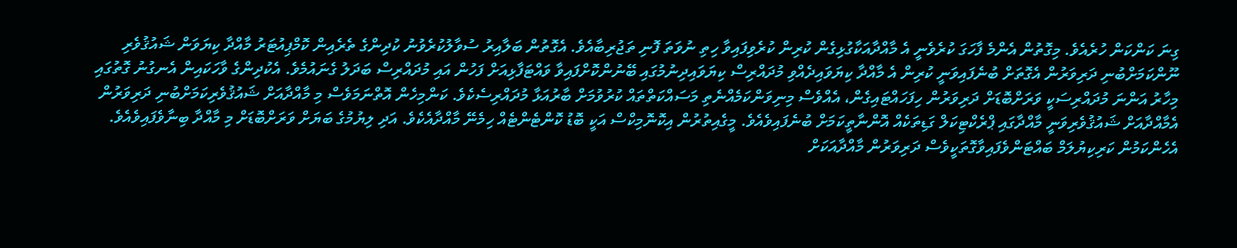ގިނަ ކަންކަން ހުރެއެވެ. މިގޮތުން އެންމެ ފާހަގަ ކުރެވެނީ އެ މާއްދާއަކާގުޅިގެން ކުރިން ކުރެވިފައިވާ ހިތި ނުވަތަ ފޮނި ތަޖުރިބާއެވެ. އެގޮތުން ބަލާއިރު ސުވާލުކުރެވުނު ކުދިންގެ ތެރެއިން ކޮމްޕިއުޓަރު މާއްދާ ކިޔަވަން ޝައުޤުވެރި ނޫންކަމަށްބުނި ދަރިވަރުން އެގޮތަށް ބުނެފައިވަނީ ކުރިން އެ މާއްދާ ކިޔަވައިދެއްވި މުދައްރިސް ކިޔަވައިދިނުމުގައި ބޭނުންކޮށްފައިވާ ވައްޓަފާޅިއަށް ފަހުން އައި މުދައްރިސް ބަދަލު ގެނައުމެވެ. އެކުދިންގެ ވާހަކައިން އެނގުނު ގޮތުގައި މިހާރު އަންނަ މުދައްރިސަކީ ވަރަށްބޮޑަށް ދަރިވަރުން ހިފަހައްޓައިގެން، އެއްވެސް މިނިވަންކަމެއްނެތި މަސައްކަތްތައް ކުރުވުމަށް ބާރުއަޅާ މުދައްރިސެކެވެ. ކަންމިހެން އޮތްނަމަވެސް މި މާއްދާއަށް ޝައުޤުވެރިކަމަށްބުނި ދަރިވަރުން އެމާއްދާއަށް ޝައުޤުވެރިވަނީ މާއްދާގައި ޕްރެކްޓިކަލް ގަޑިތަކެއް އޮންނާތީކަމަށް ބުނެފައިވެއެވެ. މީގެއިތުރުން އިކޮނޮމިކްސް އަކީ ބޮޑު ކޮންޓެންޓެއް ހިމެނޭ މާއްދާއެކެވެ. އަދި ލިޔުމުގެ ބަޔަށް ވަރަށްބޮޑަށް މި މާއްދާ ބިނާވެފައިވެއެވެ. އެހެންކަމުން ކަރިކިޔުލަމް ބައްޓަންވެފައިވާގޮތަކީވެސް ދަރިވަރުން މާއްދާއަކަށް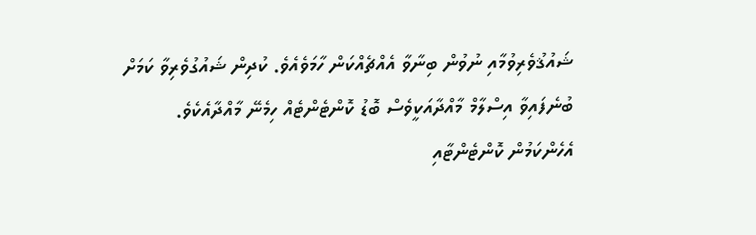ޝައުޤުވެރިވުމާއި ނުވުން ބިނާވާ އެއްޗެއްކަން ހާމަވެއެވެ. ކުދިން ޝައުގުވެރިވާ ކަމަށް ބުނެފައިވާ އިސްލާމް މާއްދާއަކީވެސް ބޮޑު ކޮންޓެންޓެއް ހިމެނޭ މާއްދާއެކެވެ. އެހެންކަމުން ކޮންޓެންޓާއި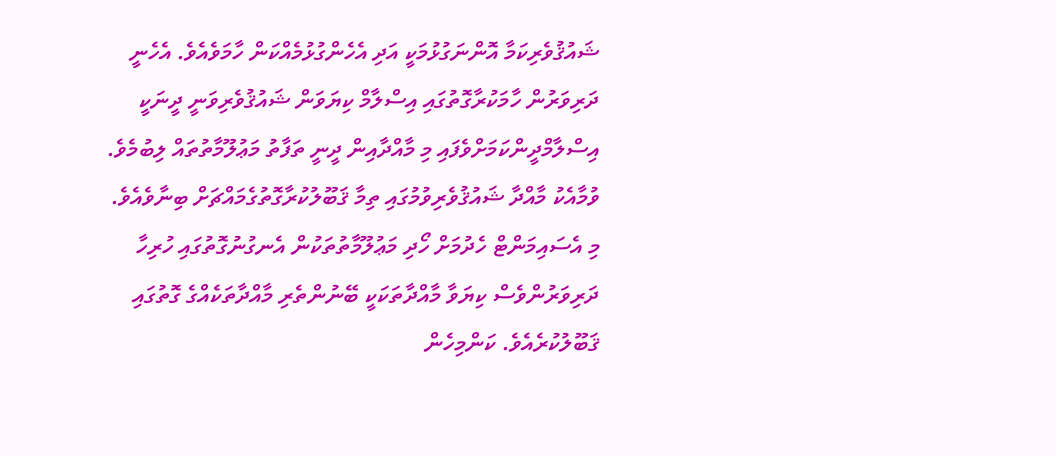ޝައުޤުވެރިކަމާ އޮންނަގުޅުމަކީ އަދި އެހެންގުޅުމެއްކަން ހާމަވެއެވެ. އެހެނީ ދަރިވަރުން ހާމަކުރާގޮތުގައި އިސްލާމް ކިޔަވަން ޝައުޤުވެރިވަނީ ދީނަކީ އިސްލާމްދީންކަމަށްވެފައި މި މާއްދާއިން ދީނީ ތަފާތު މަޢުލޫމާތުތައް ލިބުމެވެ. ވުމާއެކު މާއްދާ ޝައުޤުވެރިވުމުގައި ތިމާ ޤަބޫލުކުރާގޮތުގެމައްޗަށް ބިނާވެއެވެ.
މި އެސައިމަންޓް ހެދުމަށް ހޯދި މަޢުލޫމާތުތަކުން އެނގުނުގޮތުގައި ހުރިހާ ދަރިވަރުންވެސް ކިޔަވާ މާއްދާތަކަކީ ބޭނުންތެރި މާއްދާތަކެއްގެ ގޮތުގައި ޤަބޫލުކުރެއެވެ. ކަންމިހެން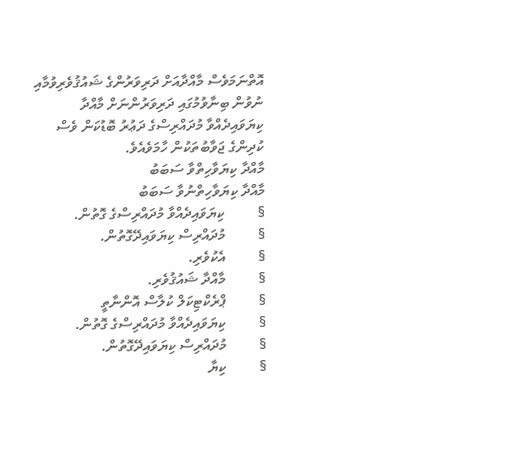އޮތްނަމަވެސް މާއްދާއަށް ދަރިވަރުންގެ ޝައުޤުވެރިވުމާއި ނުވުން ބިނާވުމުގައި ދަރިވަރުންނަށް މާއްދާ ކިޔަވައިދެއްވާ މުދައްރިސްގެ ދަޢުރު ބޮޑުކަން ވެސް ކުދިންގެ ޖަވާބުތަކުން ހާމަވެއެވެ.
މާއްދާ ކިޔަވާހިތްވާ ސަބަބު
މާއްދާ ކިޔަވާހިތްނުވާ ސަބަބު
§         ކިޔަވައިދެއްވާ މުދައްރިސްގެ ގޮތުން.
§         މުދައްރިސް ކިޔަވައިދޭގޮތުން.
§         އެކުވެރި.
§         މާއްދާ ޝައުޤުވެރި.
§         ޕްރެކްޓިކަލް ކުލާސް އޮންނާތީ
§         ކިޔަވައިދެއްވާ މުދައްރިސްގެ ގޮތުން.
§         މުދައްރިސް ކިޔަވައިދޭގޮތުން.
§         ކިޔާ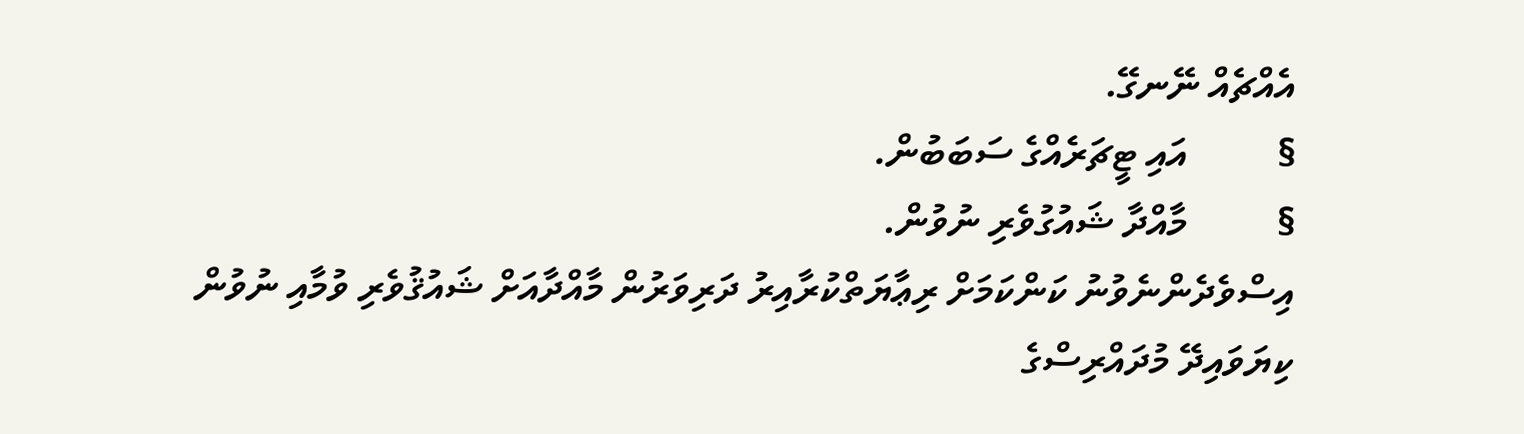އެއްޗެއް ނޭނގޭ.
§         އައި ޓީޗަރެއްގެ ސަބަބުން.
§         މާއްދާ ޝައުގުވެރި ނުވުން.
އިސްވެދެންނެވުނު ކަންކަމަށް ރިޢާޔަތްކުރާއިރު ދަރިވަރުން މާއްދާއަށް ޝައުޤުވެރި ވުމާއި ނުވުން ކިޔަވައިދޭ މުދައްރިސްގެ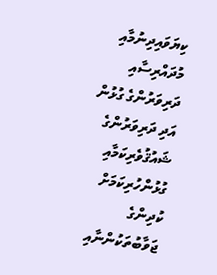ކިޔަވައިދިނުމާއި މުދައްރިސާއި ދަރިވަރުންގެ ގުޅުން އަދި ދަރިވަރުންގެ ޝައުޤުވެރިކަމާއި ގުޅުންހުރިކަމަށް ކުދިންގެ ޖަވާބުތަކުންނާއި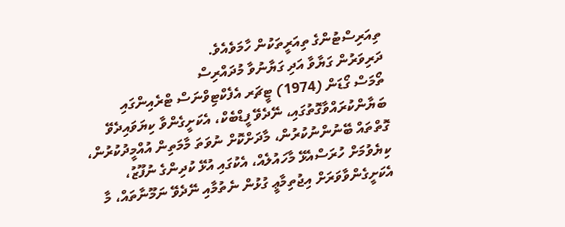ތިއަރިސްޓުންގެ ތިއަރީތަކުން ހާމަވެއެވެ.
ދަރިވަރުން ގަޔާވާ އަދި ގަޔާނުވާ މުދައްރިސް
ތޯމަސް ގޯޑަން (1974) ޓީޗަރ އެފެކްޓިވްނަސް ޓްރެއިންގައި ބަޔާންކުރައްވާގޮތުގައި، ނޭދެވޭ ފީޑްބެކް، އެކަށީގެންވާ ކިޔަވައިދެވޭ ގޮތްތައް ބޭނުންނުކުރުން، މާދަށްކޮށް ނުވަތަ މާމަތިން އުއްމީދުކުރުން، ކިޔެވުމަށް ހުރަސްއެޅޭ މާހައުލެއް، އެކުގައި އުޅޭ ކުދިންގެ ނުފޫޒު، އެކަށީގެންވާވަރަށް އިޖުތިމާޢީ ގުޅުން ނެތުމާއި ނޭދެވޭ ނަމޫނާތައް، މާ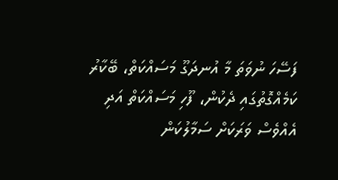ފަސޭހަ ނުވަތަ މާ އުނދަގޫ މަސައްކަތް، ބޭކާރު ކަމެއްގޮތުގައި ދެކުން، ފޫހި މަސައްކަތް އަދި އެއްވެސް ވަރަކަށް ސަމާލުކަން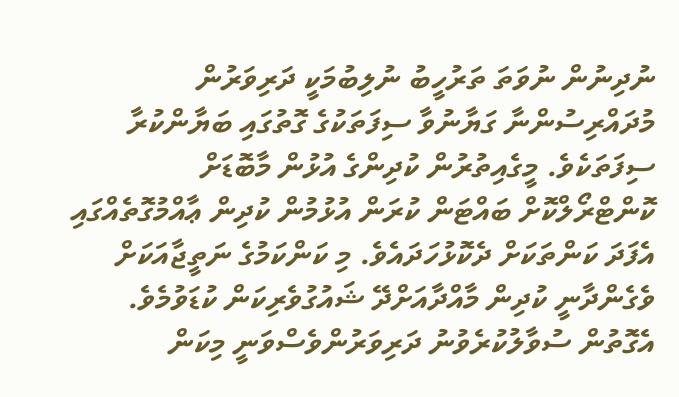ނުދިނުން ނުވަތަ ތަރުހީބު ނުލިބުމަކީ ދަރިވަރުން މުދައްރިސުންނާ ގަޔާނުވާ ސިފަތަކުގެ ގޮތުގައި ބަޔާންކުރާ ސިފަތަކެވެ. މީގެއިތުރުން ކުދިންގެ އުޅުން މާބޮޑަށް ކޮންޓްރޯލްކޮށް ބައްޓަން ކުރަން އުޅުމުން ކުދިން ޢާއްމުގޮތެއްގައި އެފަދަ ކަންތަކަށް ދެކޮޅުހަދައެވެ. މި ކަންކަމުގެ ނަތީޖާއަކަށް ވެގެންދާނީ ކުދިން މާއްދާއަށްދޭ ޝައުގުވެރިކަން ކުޑަވުމެވެ. އެގޮތުން ސުވާލުކުރެވުނު ދަރިވަރުންވެސްވަނީ މިކަން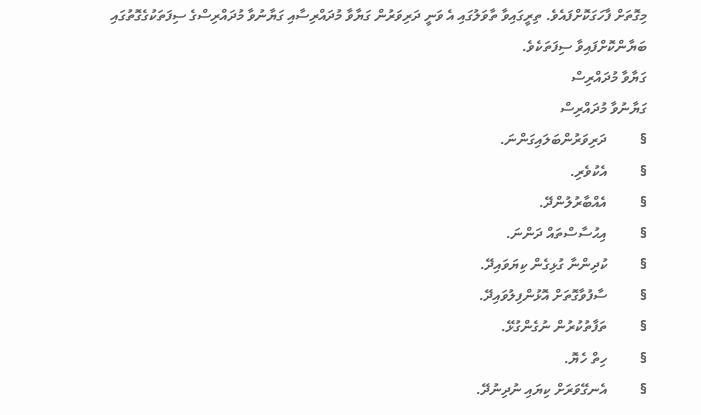މިގޮތަށް ފާހަގަކޮށްފައެވެ. ތިރީގައިވާ ތާވަލުގައި އެ ވަނީ ދަރިވަރުން ގަޔާވާ މުދައްރިސާއި ގަޔާނުވާ މުދައްރިސްގެ ސިފަތަކުގެގޮތުގައި ބަޔާންކޮށްފައިވާ ސިފަތަކެވެ.
ގަޔާވާ މުދައްރިސް
ގަޔާނުވާ މުދައްރިސް
§         ދަރިވަރުންބަލައިގަންނަ.
§         އެކުވެރި.
§         އެއްބާރުލުންދޭ.
§         އިޙުސާސްތައް ދަންނަ.
§         ކުދިންނާ ގުޅިގެން ކިޔަވައިދޭ.
§         ސާފުވާގޮތަށް އޮޅުންފިލުވައިދޭ.
§         ތަފާތުކުރުން ނުގެންގުޅޭ.
§         ހިތް ހެޔޮ.
§         އެނގޭވަރަށް ކިޔައި ނުދިނުދޭ.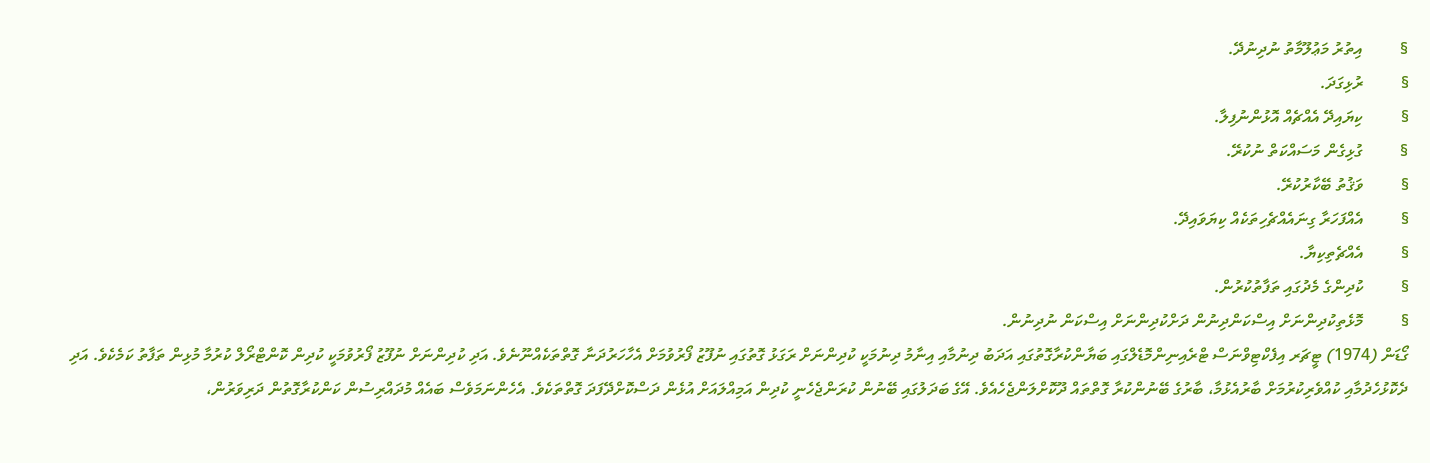§         އިތުރު މަޢުލޫމާތު ނުދިނުދޭ.
§         ރުޅިގަދަ.
§         ކިޔައިދޭ އެއްޗެއް އޮޅުންނުފިލާ.
§         ގުޅިގެން މަސައްކަތް ނުކުރޭ.
§         ވަޤުތު ބޭކާރުކުރޭ.
§         އެއްފަހަރާ ގިނައެއްޗެހިތަކެއް ކިޔަވައިދޭ.
§         އެއްޗެތިކިޔާ.
§         ކުދިންގެ މެދުގައި ތަފާތުކުރުން.
§         މޮޅެތިކުދިންނަށް އިސްކަންދިނުން ދަށްކުދިންނަށް އިސްކަން ނުދިނުން.
ގޯޑަން (1974) ޓީޗަރ އިފެކްޓިވްނަސް ޓްރެއިނިންމޮޑެލްގައި ބަޔާންކުރާގޮތުގައި އަދަބު ދިނުމާއި އިނާމު ދިނުމަކީ ކުދިންނަށް ރަގަޅު ގޮތުގައި ނުފޫޒު ފޯރުވުމަށް އެހާހަރުދަނާ ގޮތްތަކެއްނޫނެވެ. އަދި ކުދިންނަށް ނުފޫޒު ފޯރުވުމަކީ ކުދިން ކޮންޓްރޯލް ކުރުމާ މުޅިން ތަފާތު ކަމެކެވެ. އަދި ދެކޮޅުހެދުމާއި ކުއްވެރިކުރުމަށް ބާރުއެޅުމާ، ބާރުގެ ބޭނުންކުރާ ގޮތްތައް ދޫކޮށްލަންޖެހެއެވެ. އޭގެ ބަދަލުގައި ބޭނުން ކުރަންޖެހެނީ ކުދިން އަމިއްލައަށް އުޅެން ދަސްކޮށްދޭފަދަ ގޮތްތަކެވެ. އެހެންނަމަވެސް ބައެއް މުދައްރިސުން ކަންކުރާގޮތުން ދަރިވަރުން،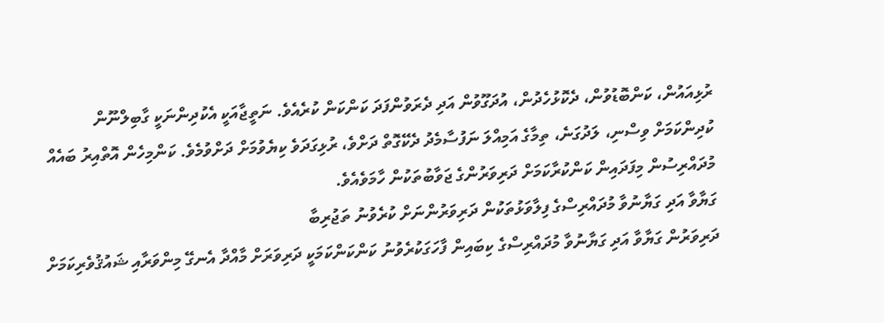ރުޅިއައުން، ކަންބޮޑުވުން، ދެކޮޅުހެދުން، އުދަގޫވުން އަދި ދެރަވުންފަދަ ކަންކަން ކުރެއެވެ. ނަތީޖާއަކީ އެކުދިންނަކީ ގާބިލްނޫން ކުދިންކަމަށް ވިސްނި، ލަދުގަނެ، ތިމާގެ އަމިއްލަ ނަފުސާމެދު ދެކޭގޮތް ދަށްވެ، ރުޅިގަދަވެ ކިޔެވުމަށް ދަށްވުމެވެ. ކަންމިހެން އޮތްއިރު ބައެއް މުދައްރިސުން މިފަދައިން ކަންކުރާކަމަށް ދަރިވަރުންގެ ޖަވާބުތަކުން ހާމަވެއެވެ.
ގަޔާވާ އަދި ގަޔާނުވާ މުދައްރިސްގެ ފިލާވަޅުތަކުން ދަރިވަރުންނަށް ކުރެވުނު ތަޖުރިބާ
ދަރިވަރުން ގަޔާވާ އަދި ގަޔާނުވާ މުދައްރިސްގެ ކިބައިން ފާހަގަކުރެވުނު ކަންކަންކަމަކީ ދަރިވަރަށް މާއްދާ އެނގޭ މިންވަރާއި ޝައުޤުވެރިކަމަށް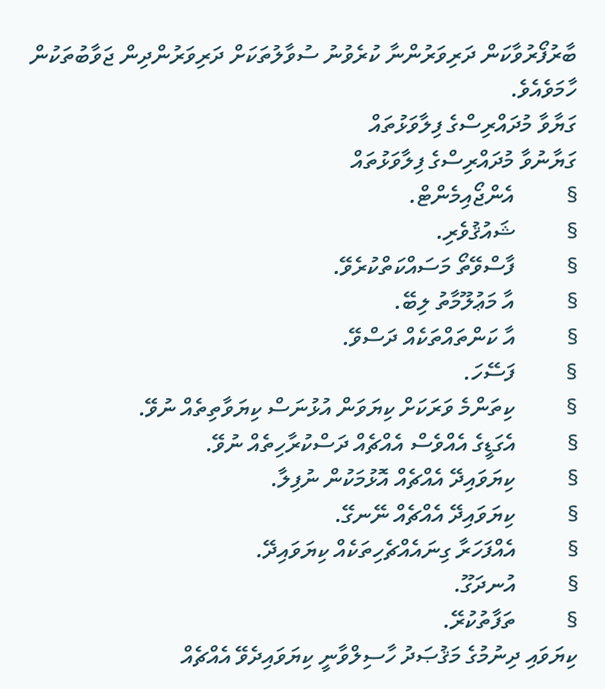ބާރުފޯރުވާކަން ދަރިވަރުންނާ ކުރެވުނު ސުވާލުތަކަށް ދަރިވަރުންދިން ޖަވާބުތަކުން ހާމަވެއެވެ.
ގަޔާވާ މުދައްރިސްގެ ފިލާވަޅުތައް
ގަޔާނުވާ މުދައްރިސްގެ ފިލާވަޅުތައް
§         އެންޖޯއިމެންޓް.
§         ޝައުޤުވެރި.
§         ފާސްވޭތޯ މަސައްކަތްކުރެވޭ.
§         އާ މަޢުލޫމާތު ލިބޭ.
§         އާ ކަންތައްތަކެއް ދަސްވޭ.
§         ފަސޭހަ.
§         ކިތަންމެ ވަރަކަށް ކިޔަވަން އުޅުނަސް ކިޔަވާތިތެއް ނުވޭ.
§         އެގަޑީގެ އެއްވެސް އެއްޗެއް ދަސްކުރާހިތެއް ނުވޭ.
§         ކިޔަވައިދޭ އެއްޗެއް އޮޅުމަކުން ނުފިލާ.
§         ކިޔަވައިދޭ އެއްޗެއް ނޭނގޭ.
§         އެއްފަހަރާ ގިނައެއްޗެހިތަކެއް ކިޔަވައިދޭ.
§         އުނދަގޫ.
§         ތަފާތުކުރޭ.
ކިޔަވައި ދިނުމުގެ މަޤުޞަދު ހާސިލްވާނީ ކިޔަވައިދެވޭ އެއްޗެއް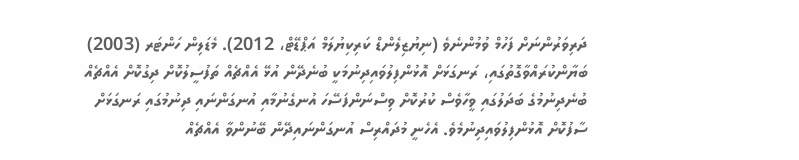ދަރިވަރުންނަށް ފަހުމް ވުމުންނެވެ (ނިޔުޒިލެންޑް ކަރިކިޔުލަމް އަޕްޑޭޓް، 2012). މެޑަލިން ހަންޓަރ (2003) ބަޔާންކުރައްވާގޮތުގައި، ރަނގަޅަށް އޮޅުންފިލުވައިދިނުމަކީ ބުނެދޭން އުޅޭ އެއްޗެއް ތަފުސީލުކޮށް ދިގުކޮށް އެއްޗެއް ބުނެދިނުމުގެ ބަދަލުގައި ވީހާވެސް ކުރުކޮށް ވިސްނަންފަސޭހަ އުނގެނުމާއި އުނގަންނައި ދިނުމުގައި ރަނގަޅަށް ސާފުކޮށް އޮޅުންފިލުވައިދިނުމެވެ. އެހެނީ މުދައްރިސް އުނގަންނައިދޭން ބޭނުންވާ އެއްޗެއް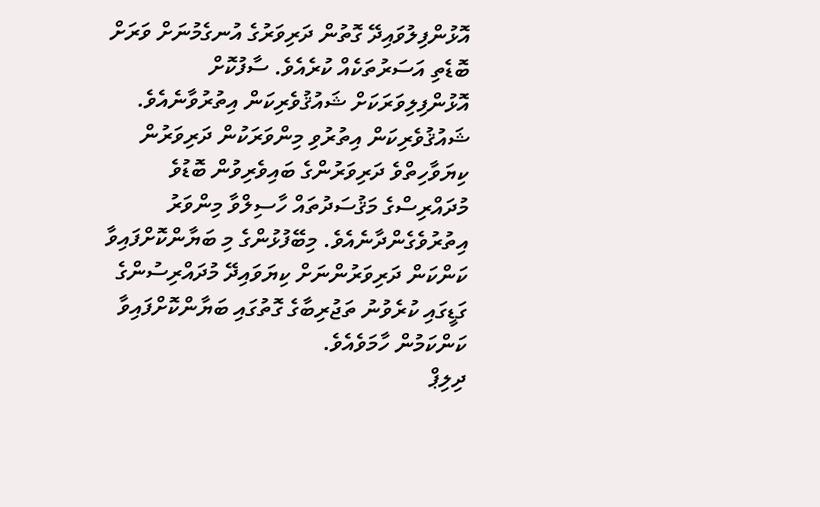އޮޅުންފިލުވައިދޭ ގޮތުން ދަރިވަރުގެ އުނގެމުނަށް ވަރަށް ބޮޑެތި އަސަރުތަކެއް ކުރެއެވެ. ސާފުކޮށް އޮޅުންފިލިވަރަކަށް ޝައުޤުވެރިކަން އިތުރުވާނެއެވެ. ޝައުޤުވެރިކަން އިތުރުވި މިންވަރަކުން ދަރިވަރުން ކިޔަވާހިތްވެ ދަރިވަރުންގެ ބައިވެރިވުން ބޮޑުވެ މުދައްރިސްގެ މަޤުސަދުތައް ހާސިލްވާ މިންވަރު އިތުރުވެގެންދާނެއެވެ. މިބޭފުޅުންގެ މި ބަޔާންކޮށްފައިވާ ކަންކަން ދަރިވަރުންނަށް ކިޔަވައިދޭ މުދައްރިސުންގެ ގަޑީގައި ކުރެވުނު ތަޖުރިބާގެ ގޮތުގައި ބަޔާންކޮށްފައިވާ ކަންކަމުން ހާމަވެއެވެ.
ދިލިޕް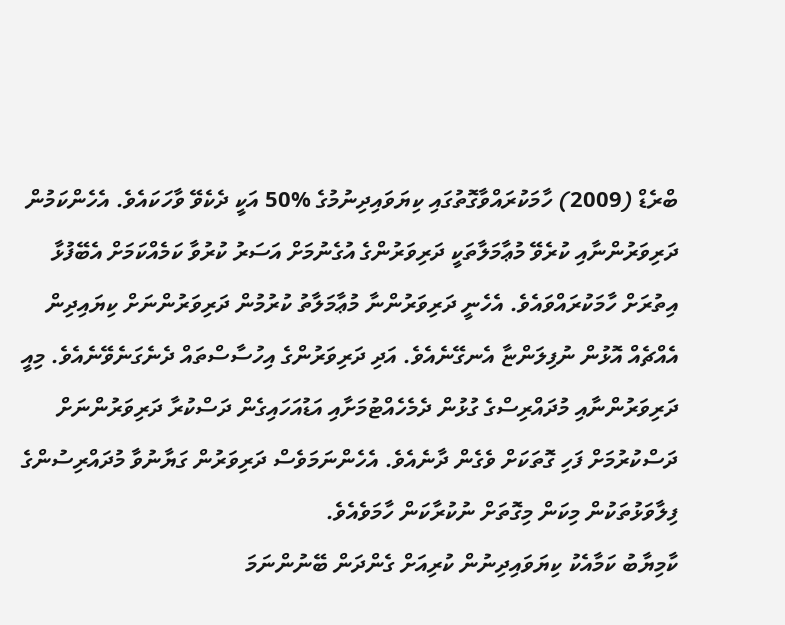ބްރެޑް (2009) ހާމަކުރައްވާގޮތުގައި ކިޔަވައިދިނުމުގެ %50 އަކީ ދެކެވޭ ވާހަކައެވެ. އެހެންކަމުން ދަރިވަރުންނާއި ކުރެވޭ މުޢާމަލާތަކީ ދަރިވަރުންގެ އުގެނުމަށް އަސަރު ކުރުވާ ކަމެއްކަމަށް އެބޭފުޅާ އިތުރަށް ހާމަކުރައްވައެވެ. އެހެނީ ދަރިވަރުންނާ މުޢާމަލާތު ކުރުމުން ދަރިވަރުންނަށް ކިޔައިދިން އެއްޗެއް އޮޅުން ނުފިލަންޏާ އެނގޭނެއެވެ. އަދި ދަރިވަރުންގެ އިހުސާސްތައް ދެނެގަނެވޭނެއެވެ. މިއީ ދަރިވަރުންނާއި މުދައްރިސްގެ ގުޅުން ދެމެހެއްޓުމަށާއި އަޑުއަހައިގެން ދަސްކުރާ ދަރިވަރުންނަށް ދަސްކުރުމަށް ފަހި ގޮތަކަށް ވެގެން ދާނެއެވެ. އެހެންނަމަވެސް ދަރިވަރުން ގަޔާނުވާ މުދައްރިސުންގެ ފިލާވަޅުތަކުން މިކަން މިގޮތަށް ނުކުރާކަން ހާމަވެއެވެ.
ކާމިޔާބު ކަމާއެކު ކިޔަވައިދިނުން ކުރިއަށް ގެންދަން ބޭނުންނަމަ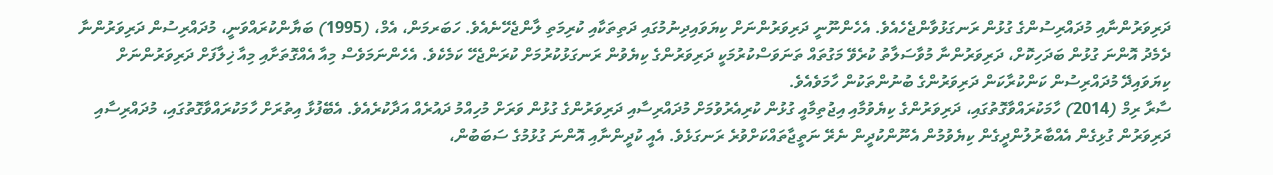ދަރިވަރުންނާއި މުދައްރިސުންގެ ގުޅުން ރަނގަޅުވާންޖެހެއެވެ. އެހެންނޫނީ ދަރިވަރުންނަށް ކިޔަވައިދިނުމުގައި ދަތިތަކާއި ކުރިމަތި ލާންޖެހޭނެއެވެ. ހަބަރމަން، އެމް، (1995) ބަޔާންކުރައްވަނީ، މުދައްރިސުން ދަރިވަރުންނާ ދެމެދު އޮންނަ ގުޅުން ބަދަހިކޮށް، ދަރިވަރުންނާ މުވާސަލާތު ކުރެވޭ މަގުތައް ތަނަވަސްކުރުމަކީ ދަރިވަރުންގެ ކިޔެވުން ރަނގަޅުކުރުމަށް ކުރަންޖެހޭ ކަމެކެވެ. އެހެންނަމަވެސް މިއާ އެއްގޮތަށާއި މިއާ ޚިލާފަށް ދަރިވަރުންނަށް ކިޔަވައިދޭ މުދައްރިސުން ކަންކުރާކަން ދަރިވަރުންގެ ބުނުންތަކުން ހާމަވެއެވެ.
ސާރާ ރިމް (2014) ހާމަކުރައްވާގޮތުގައި، ދަރިވަރުންގެ ކިޔެވުމާއި އިޖުތިމާއީ ގުޅުން ކުރިއެރުވުމަށް މުދައްރިސާއި ދަރިވަރުންގެ ގުޅުން ވަރަށް މުހިއްމު ދައުރެއް އަދާކުރެއެވެ. އެބޭފުޅާ އިތުރަށް ހާމަކުރައްވާގޮތުގައި، މުދައްރިސާއި ދަރިވަރުން ގުޅިގެން އެއްބާރުލުންދީގެން ކިޔެވުމުން އެނޫންކުދީން ނެރޭ ނަތީޖާތައްކަށްވުރެ ރަނގަޅެވެ. އެއީ ކުދީންނާއި އޮންނަ ގުޅުމުގެ ސަބަބުން،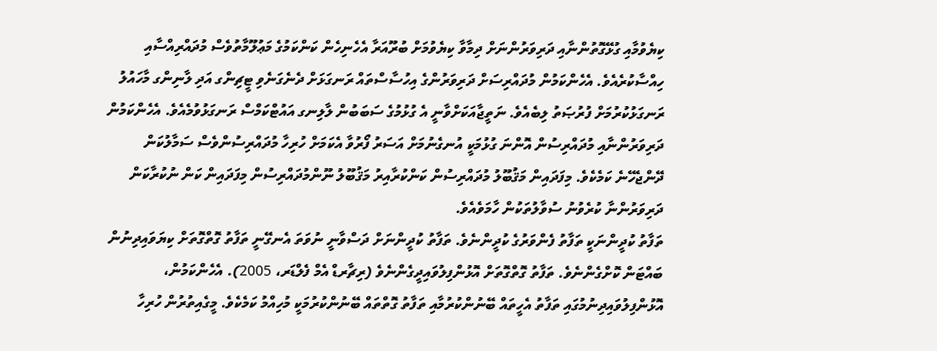ކިޔެވުމާއި ގުޅޭގޮތުންނާއި ދަރިވަރުންނަށް ދިމާވާ ކިޔެވުމަށް ބުރޫއަރާ އެހެނިހެން ކަންކަމުގެ މަޢުލޫމާތުވެސް މުދައްރިއްސާއި ހިއްސާކުރެއެވެ. އެހެންކަމުން މުދައްރިސަށް ދަރިވަރުންގެ އިހުސާސްތައް ރަނގަޅަށް ދެނެގަނެވި ޓީޗިންގ އަދި ލާނިންގ މާހައުލު ރަނގަޅުކުރުމަށް ފުރުޞަތު ލިބެއެވެ. ނަތީޖާއަކަށްވާނީ އެ ގުޅުމުގެ ސަބަބުން ލާލިނގ އައުޓްކަމްސް ރަނގަޅުވުމެއެވެ. އެހެންކަމުން ދަރިވަރުންނާއި މުދައްރިސުން އޮންނަ ގުޅުމަކީ އުނގެނުމަށް އަސަރު ފޯރުވާ އެކަމަށް ހުރިހާ މުދައްރިސުންވެސް ސަމާލުކަން ދޭންޖެހޭނެ ކަމެކެވެ. މިފަދައިން މަޤުބޫލު މުދައްރިސުން ކަންކުރާއިރު މަޤުބޫލު ނޫންމުދައްރިސުން މިފަދައިން ކަން ނުކުރާކަން ދަރިވަރުންނާ ކުރެވުނު ސުވާލުތަކުން ހާމަވެއެވެ.
ތަފާތު ކުދީންނަކީ ތަފާތު ފެންވަރުގެ ކުދީންނެވެ. ތަފާތު ކުދީންނަށް ދަސްވާނީ ނުވަތަ އެނގޭނީ ތަފާތު ގޮތްގޮތަށް ކިޔަވައިދިނުން ބައްޓަން ކޮށްގެންނެވެ. ތަފާތު ގޮތްގޮތަށް އޮޅުންފިލުވައިދީގެންނެވެ (ރިޗާރޑް އެމް ފެލްޑަރ، 2005). އެހެންކަމުން، އޮޅުންފިލުވައިދިނުމުގައި ތަފާތު އެހީތައް ބޭނުންކުރުމާއި ތަފާތު ގޮތްތައް ބޭނުންކުރުމަކީ މުހިއްމު ކަމެކެވެ. މީގެއިތުރުން ހުރިހާ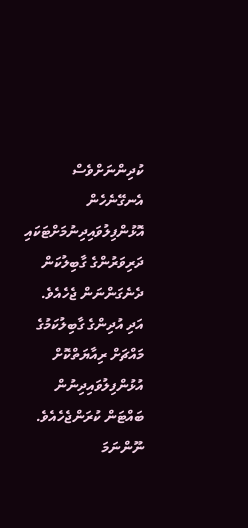ކުދިންނަށްވެސް އެނގޭނެހެން އޮޅުންފިލުވައިދިނުމަށްޓަކައި ދަރިވަރުންގެ ގާބިލުކަން ދެނެގަންނަން ޖެހެއެވެ. އަދި އުދިންގެ ގާބިލުކަމުގެ މައްޗަށް ރިއާޔަތްކޮށް އުޅުންފިލުވައިދިނުން ބައްޓަން ކުރަންޖެހެއެވެ. ނޫންނަމަ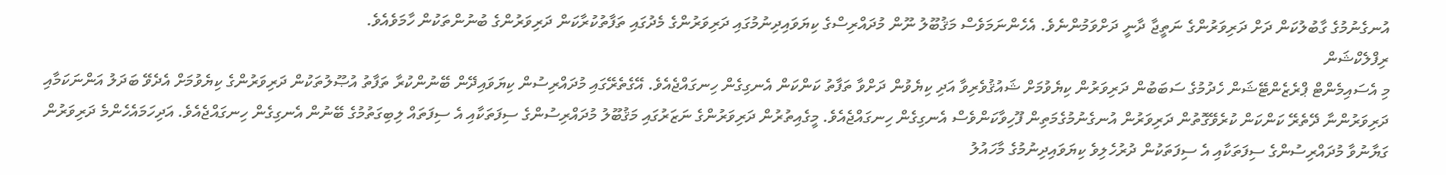އުނގެނުމުގެ ގާބުލުކަން ދަށް ދަރިވަރުންގެ ނަތީޖާ ދާނީ ދަށްވަމުންނެވެ. އެހެންނަމަވެސް މަޤުބޫލު ނޫން މުދައްރިސްގެ ކިޔަވައިދިނުމުގައި ދަރިވަރުންގެ މެދުގައި ތަފާތުކުރާކަން ދަރިވަރުންގެ ބުނުންތަކުން ހާމަވެއެވެ.
ރިފްލެކްޝަން
މި އެސައިމެންޓް ޕްރެޒެންޓޭޝަން ހެދުމުގެ ސަބަބުން ދަރިވަރުން ކިޔެވުމަށް ޝައުޤުވެރިވާ އަދި ކިޔެވުން ދަށްވާ ތަފާތު ކަންކަން އެނގިގެން ހިނގައްޖެއެވެ. އޭގެތެރޭގައި މުދައްރިސުން ކިޔަވައިދޭން ބޭނުންކުރާ ތަފާތު އުޞޫލުތަކުން ދަރިވަރުންގެ ކިޔެވުމަށް އެދެވޭ ބަދަލު އަންނަކަމާއި ދަރިވަރުންނާ ދޭތެރޭ ކަންކަން ކުރެވޭގޮތުން ދަރިވަރުން އުނގެނުމުގެމަތިން ފޫހިވާކަންވެސް އެނގިގެން ހިނގައްޖެއެވެ. މީގެއިތުރުން ދަރިވަރުންގެ ނަޒަރުގައި މަޤުބޫލު މުދައްރިސުންގެ ސިފަތަކާއި އެ ސިފަތައް ލިބިގަތުމުގެ ބޭނުން އެނގިގެން ހިނގައްޖެއެވެ. އަދިހަމައެހެންމެ ދަރިވަރުން ގަޔާނުވާ މުދައްރިސުންގެ ސިފަތަކާއި އެ ސިފަތަކުން ދުރުހެލިވެ ކިޔަވައިދިނުމުގެ މާހައުލު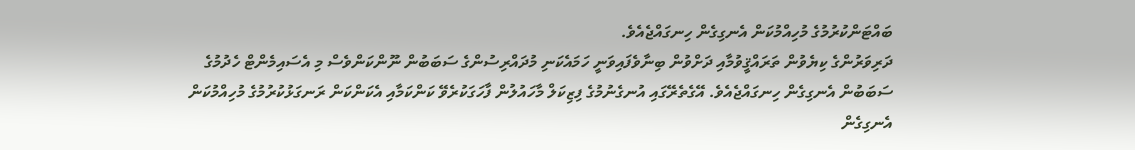ބައްޓަންކުރުމުގެ މުހިއްމުކަން އެނގިގެން ހިނގައްޖެއެވެ.
ދަރިވަރުންގެ ކިޔެވުން ތަރައްޤީވުމާއި ދަށްވުން ބިނާވެފައިވަނީ ހަމައެކަނި މުދައްރިސުންގެ ސަބަބުން ނޫންކަންވެސް މި އެސައިމެންޓް ހެދުމުގެ ސަބަބުން އެނގިގެން ހިނގައްޖެއެވެ. އޭގެތެރޭގައި އުނގެނުމުގެ ފިޒިކަލް މާހައުލުން ފާހަގަކުރެވޭ ކަންކަމާއި އެކަންކަން ރަނގަޅުކުރުމުގެ މުހިއްމުކަން އެނގިގެން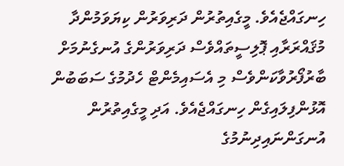ހިނގައްޖެއެވެ. މީގެއިތުރުން ދަރިވަރުން ކިޔަވަމުންދާ މުޤައްރަރާއި ޕޮލިސީތައްވެސް ދަރިވަރުންގެ އުނގެނުމަށް ބާރުފޯރުވާކަންވެސް މި އެސައިމެންޓް ހެދުމުގެ ސަބަބުން އޮޅުންފިލައިގެން ހިނގައްޖެއެވެ. އަދި މީގެއިތުރުން އުނގަންނައިދިނުމުގެ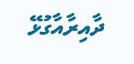ދާއިރާއާގުޅޭ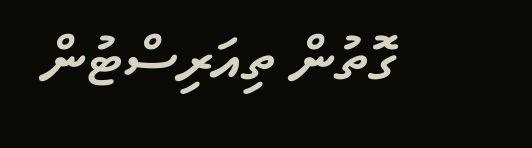ގޮތުން ތިއަރިސްޓުން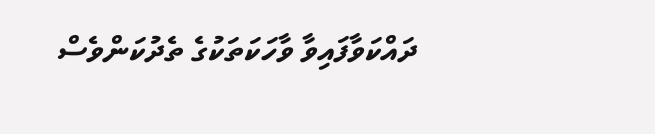ދައްކަވާފައިވާ ވާހަކަތަކުގެ ތެދުކަންވެސް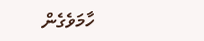ހާމަވެގެން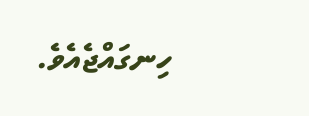ހިނގައްޖެއެވެ.